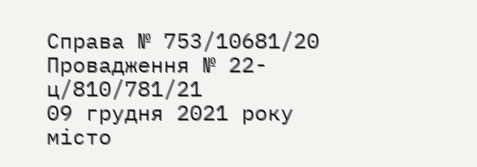Справа № 753/10681/20
Провадження № 22-ц/810/781/21
09 грудня 2021 року місто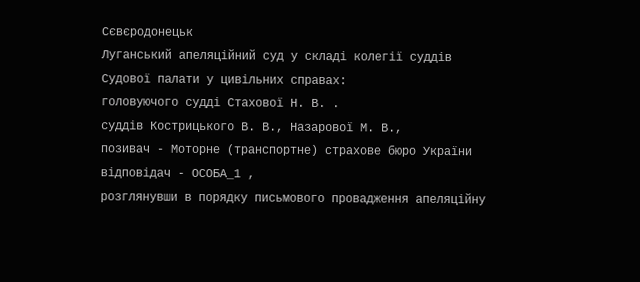Сєвєродонецьк
Луганський апеляційний суд у складі колегії суддів Судової палати у цивільних справах:
головуючого судді Стахової Н. В. .
суддів Кострицького В. В., Назарової М. В.,
позивач - Моторне (транспортне) страхове бюро України
відповідач - ОСОБА_1 ,
розглянувши в порядку письмового провадження апеляційну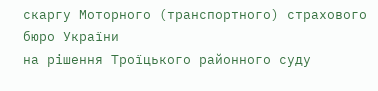скаргу Моторного (транспортного) страхового бюро України
на рішення Троїцького районного суду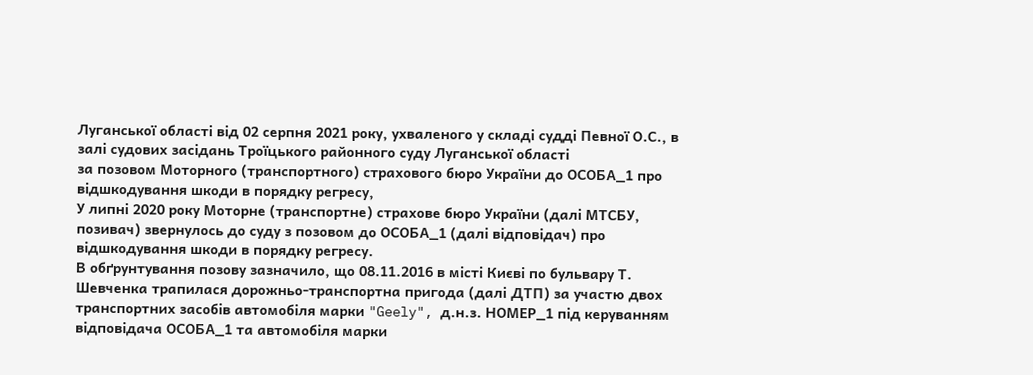Луганської області від 02 серпня 2021 року, ухваленого у складі судді Певної О.С., в залі судових засідань Троїцького районного суду Луганської області
за позовом Моторного (транспортного) страхового бюро України до ОСОБА_1 про відшкодування шкоди в порядку регресу,
У липні 2020 року Моторне (транспортне) страхове бюро України (далі МТСБУ, позивач) звернулось до суду з позовом до ОСОБА_1 (далі відповідач) про відшкодування шкоди в порядку регресу.
В обґрунтування позову зазначило, що 08.11.2016 в місті Києві по бульвару Т. Шевченка трапилася дорожньо-транспортна пригода (далі ДТП) за участю двох транспортних засобів автомобіля марки "Geely", д.н.з. НОМЕР_1 під керуванням відповідача ОСОБА_1 та автомобіля марки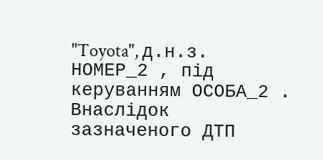"Toyota", д.н.з. НОМЕР_2 , під керуванням ОСОБА_2 . Внаслідок зазначеного ДТП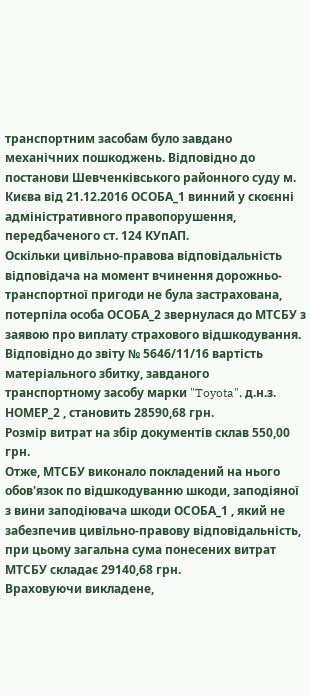транспортним засобам було завдано механічних пошкоджень. Відповідно до постанови Шевченківського районного суду м. Києва від 21.12.2016 ОСОБА_1 винний у скоєнні адміністративного правопорушення, передбаченого ст. 124 КУпАП.
Оскільки цивільно-правова відповідальність відповідача на момент вчинення дорожньо-транспортної пригоди не була застрахована, потерпіла особа ОСОБА_2 звернулася до МТСБУ з заявою про виплату страхового відшкодування.
Відповідно до звіту № 5646/11/16 вартість матеріального збитку, завданого транспортному засобу марки "Toyota", д.н.з. НОМЕР_2 , становить 28590,68 грн.
Розмір витрат на збір документів склав 550,00 грн.
Отже, МТСБУ виконало покладений на нього обов'язок по відшкодуванню шкоди, заподіяної з вини заподіювача шкоди ОСОБА_1 , який не забезпечив цивільно-правову відповідальність, при цьому загальна сума понесених витрат МТСБУ складає 29140,68 грн.
Враховуючи викладене,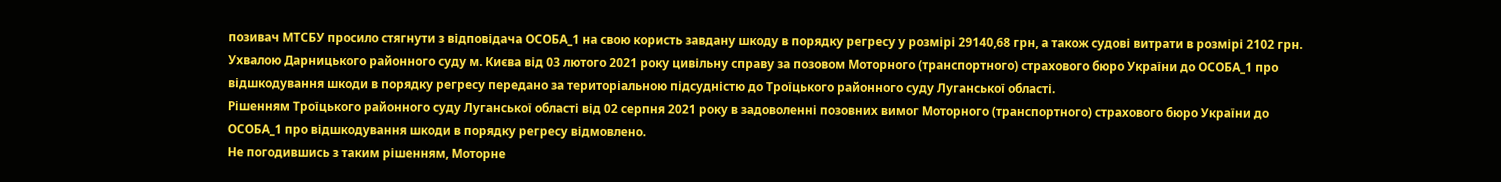позивач МТСБУ просило стягнути з відповідача ОСОБА_1 на свою користь завдану шкоду в порядку регресу у розмірі 29140,68 грн, а також судові витрати в розмірі 2102 грн.
Ухвалою Дарницького районного суду м. Києва від 03 лютого 2021 року цивільну справу за позовом Моторного (транспортного) страхового бюро України до ОСОБА_1 про відшкодування шкоди в порядку регресу передано за територіальною підсудністю до Троїцького районного суду Луганської області.
Рішенням Троїцького районного суду Луганської області від 02 серпня 2021 року в задоволенні позовних вимог Моторного (транспортного) страхового бюро України до ОСОБА_1 про відшкодування шкоди в порядку регресу відмовлено.
Не погодившись з таким рішенням, Моторне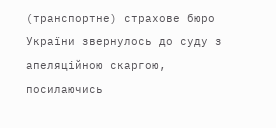(транспортне) страхове бюро України звернулось до суду з апеляційною скаргою, посилаючись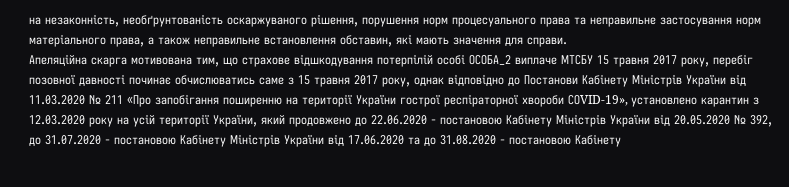на незаконність, необґрунтованість оскаржуваного рішення, порушення норм процесуального права та неправильне застосування норм матеріального права, а також неправильне встановлення обставин, які мають значення для справи.
Апеляційна скарга мотивована тим, що страхове відшкодування потерпілій особі ОСОБА_2 виплаче МТСБУ 15 травня 2017 року, перебіг позовної давності починає обчислюватись саме з 15 травня 2017 року, однак відповідно до Постанови Кабінету Міністрів України від 11.03.2020 № 211 «Про запобігання поширенню на території України гострої респіраторної хвороби СОVID-19», установлено карантин з 12.03.2020 року на усій території України, який продовжено до 22.06.2020 - постановою Кабінету Міністрів України від 20.05.2020 № 392, до 31.07.2020 - постановою Кабінету Міністрів України від 17.06.2020 та до 31.08.2020 - постановою Кабінету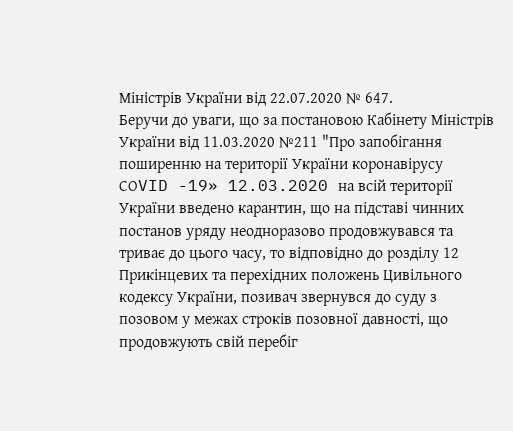Міністрів України від 22.07.2020 № 647.
Беручи до уваги, що за постановою Кабінету Міністрів України від 11.03.2020 №211 "Про запобігання поширенню на території України коронавірусу СОVID -19» 12.03.2020 на всій території України введено карантин, що на підставі чинних постанов уряду неодноразово продовжувався та триває до цього часу, то відповідно до розділу 12 Прикінцевих та перехідних положень Цивільного кодексу України, позивач звернувся до суду з позовом у межах строків позовної давності, що продовжують свій перебіг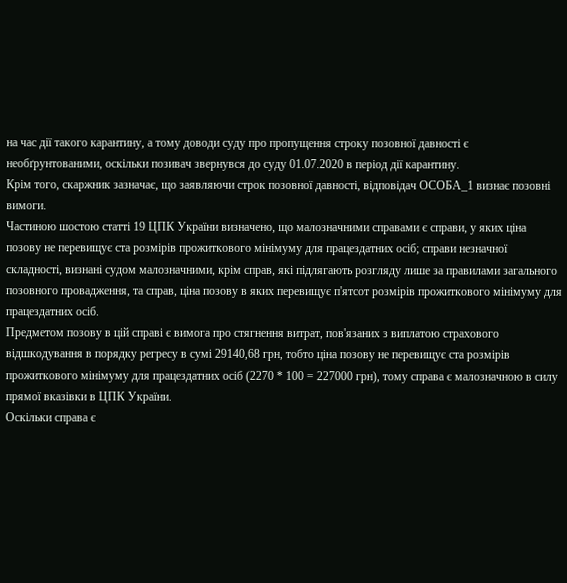на час дії такого карантину, а тому доводи суду про пропущення строку позовної давності є необґрунтованими, оскільки позивач звернувся до суду 01.07.2020 в період дії карантину.
Крім того, скаржник зазначає, що заявляючи строк позовної давності, відповідач ОСОБА_1 визнає позовні вимоги.
Частиною шостою статті 19 ЦПК України визначено, що малозначними справами є справи, у яких ціна позову не перевищує ста розмірів прожиткового мінімуму для працездатних осіб; справи незначної складності, визнані судом малозначними, крім справ, які підлягають розгляду лише за правилами загального позовного провадження, та справ, ціна позову в яких перевищує п'ятсот розмірів прожиткового мінімуму для працездатних осіб.
Предметом позову в цій справі є вимога про стягнення витрат, пов'язаних з виплатою страхового відшкодування в порядку регресу в сумі 29140,68 грн, тобто ціна позову не перевищує ста розмірів прожиткового мінімуму для працездатних осіб (2270 * 100 = 227000 грн), тому справа є малозначною в силу прямої вказівки в ЦПК України.
Оскільки справа є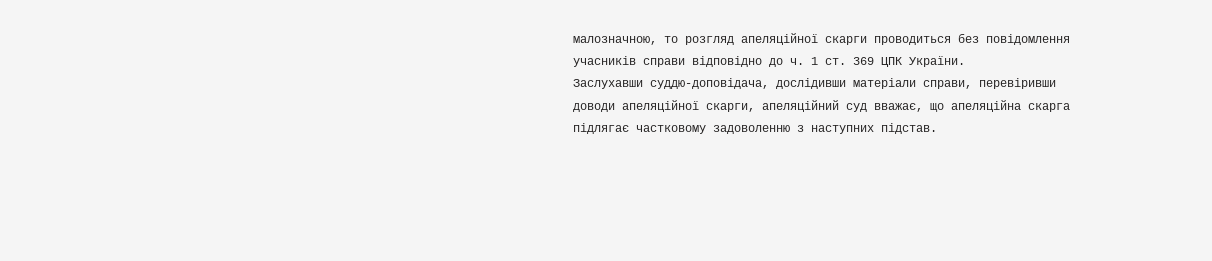малозначною, то розгляд апеляційної скарги проводиться без повідомлення учасників справи відповідно до ч. 1 ст. 369 ЦПК України.
Заслухавши суддю-доповідача, дослідивши матеріали справи, перевіривши доводи апеляційної скарги, апеляційний суд вважає, що апеляційна скарга підлягає частковому задоволенню з наступних підстав.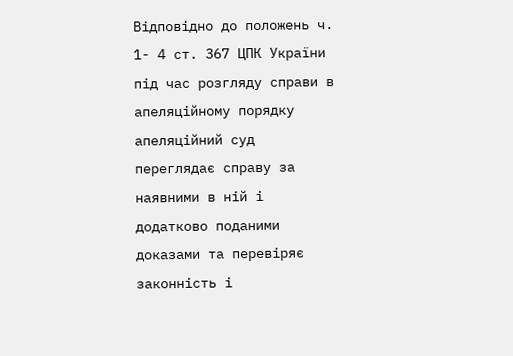Відповідно до положень ч. 1- 4 ст. 367 ЦПК України під час розгляду справи в апеляційному порядку апеляційний суд переглядає справу за наявними в ній і додатково поданими доказами та перевіряє законність і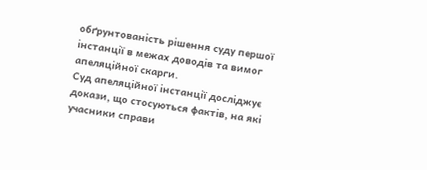обґрунтованість рішення суду першої інстанції в межах доводів та вимог апеляційної скарги.
Суд апеляційної інстанції досліджує докази, що стосуються фактів, на які учасники справи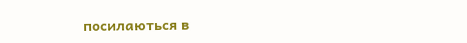посилаються в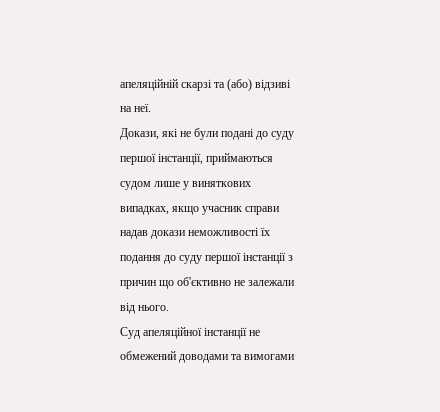апеляційній скарзі та (або) відзиві на неї.
Докази, які не були подані до суду першої інстанції, приймаються судом лише у виняткових випадках, якщо учасник справи надав докази неможливості їх подання до суду першої інстанції з причин що об'єктивно не залежали від нього.
Суд апеляційної інстанції не обмежений доводами та вимогами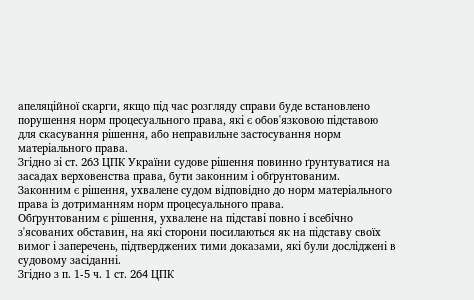апеляційної скарги, якщо під час розгляду справи буде встановлено порушення норм процесуального права, які є обов'язковою підставою для скасування рішення, або неправильне застосування норм матеріального права.
Згідно зі ст. 263 ЦПК України судове рішення повинно ґрунтуватися на засадах верховенства права, бути законним і обґрунтованим.
Законним є рішення, ухвалене судом відповідно до норм матеріального права із дотриманням норм процесуального права.
Обґрунтованим є рішення, ухвалене на підставі повно і всебічно з'ясованих обставин, на які сторони посилаються як на підставу своїх вимог і заперечень, підтверджених тими доказами, які були досліджені в судовому засіданні.
Згідно з п. 1-5 ч. 1 ст. 264 ЦПК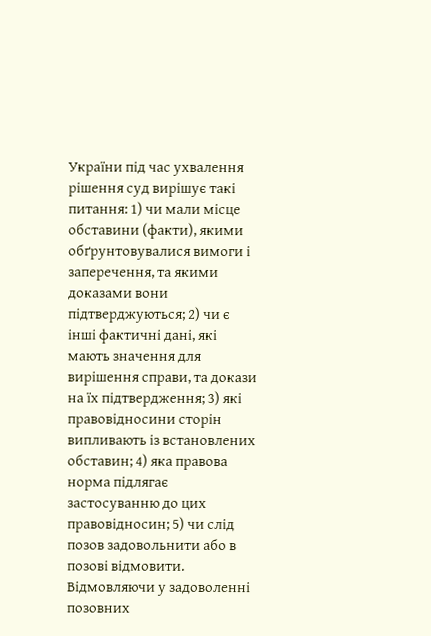України під час ухвалення рішення суд вирішує такі питання: 1) чи мали місце обставини (факти), якими обґрунтовувалися вимоги і заперечення, та якими доказами вони підтверджуються; 2) чи є інші фактичні дані, які мають значення для вирішення справи, та докази на їх підтвердження; 3) які правовідносини сторін випливають із встановлених обставин; 4) яка правова норма підлягає застосуванню до цих правовідносин; 5) чи слід позов задовольнити або в позові відмовити.
Відмовляючи у задоволенні позовних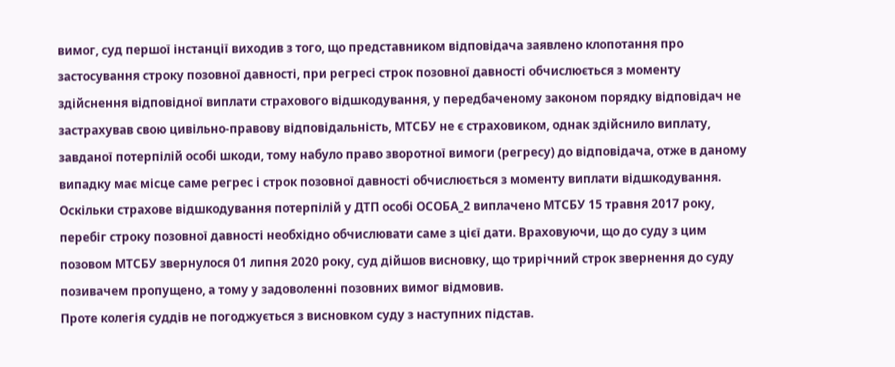вимог, суд першої інстанції виходив з того, що представником відповідача заявлено клопотання про застосування строку позовної давності, при регресі строк позовної давності обчислюється з моменту здійснення відповідної виплати страхового відшкодування, у передбаченому законом порядку відповідач не застрахував свою цивільно-правову відповідальність, МТСБУ не є страховиком, однак здійснило виплату, завданої потерпілій особі шкоди, тому набуло право зворотної вимоги (регресу) до відповідача, отже в даному випадку має місце саме регрес і строк позовної давності обчислюється з моменту виплати відшкодування.
Оскільки страхове відшкодування потерпілій у ДТП особі ОСОБА_2 виплачено МТСБУ 15 травня 2017 року, перебіг строку позовної давності необхідно обчислювати саме з цієї дати. Враховуючи, що до суду з цим позовом МТСБУ звернулося 01 липня 2020 року, суд дійшов висновку, що трирічний строк звернення до суду позивачем пропущено, а тому у задоволенні позовних вимог відмовив.
Проте колегія суддів не погоджується з висновком суду з наступних підстав.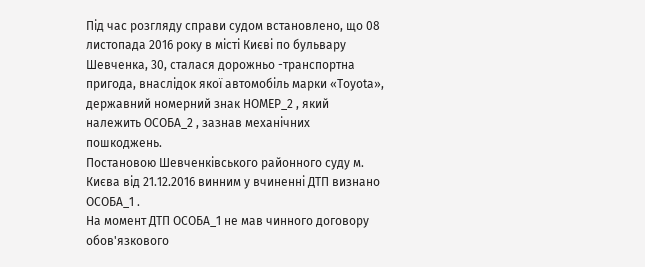Під час розгляду справи судом встановлено, що 08 листопада 2016 року в місті Києві по бульвару Шевченка, 30, сталася дорожньо -транспортна пригода, внаслідок якої автомобіль марки «Toyota», державний номерний знак НОМЕР_2 , який належить ОСОБА_2 , зазнав механічних пошкоджень.
Постановою Шевченківського районного суду м. Києва від 21.12.2016 винним у вчиненні ДТП визнано ОСОБА_1 .
На момент ДТП ОСОБА_1 не мав чинного договору обов'язкового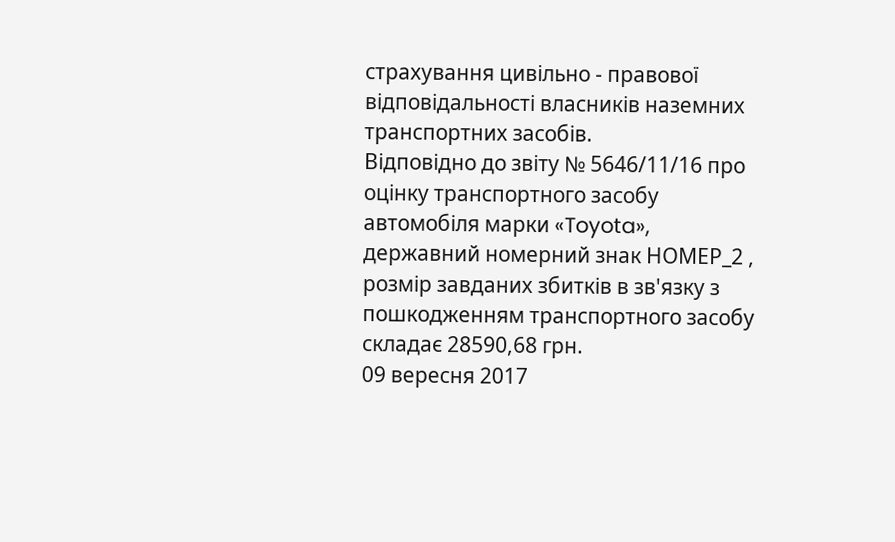страхування цивільно - правової відповідальності власників наземних транспортних засобів.
Відповідно до звіту № 5646/11/16 про оцінку транспортного засобу автомобіля марки «Toyota», державний номерний знак НОМЕР_2 , розмір завданих збитків в зв'язку з пошкодженням транспортного засобу складає 28590,68 грн.
09 вересня 2017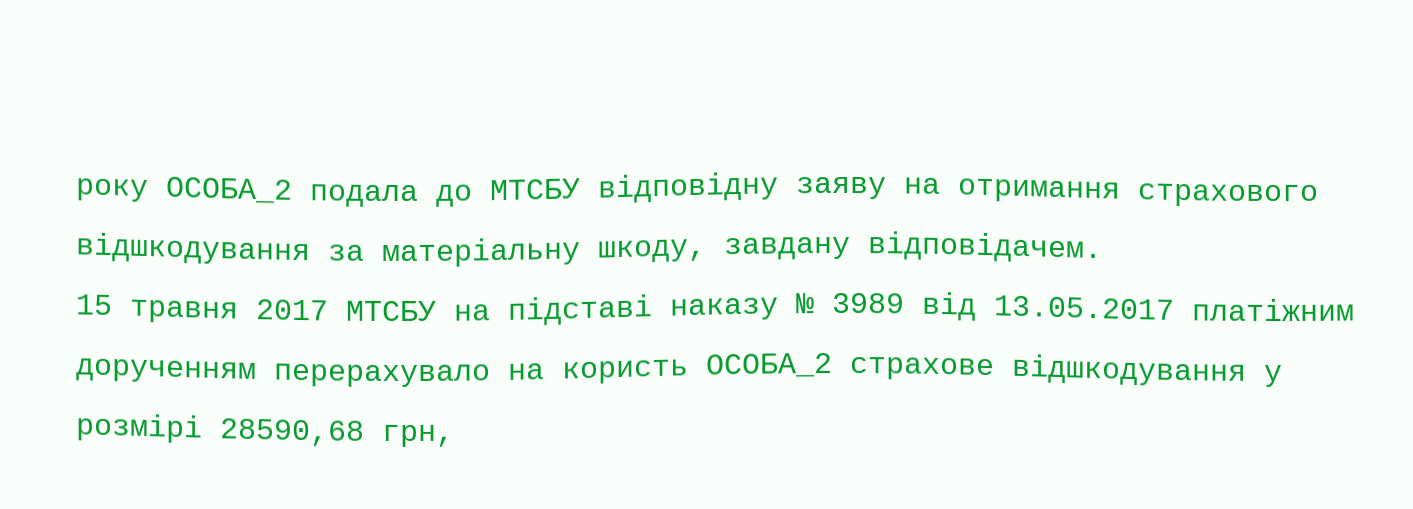року ОСОБА_2 подала до МТСБУ відповідну заяву на отримання страхового відшкодування за матеріальну шкоду, завдану відповідачем.
15 травня 2017 МТСБУ на підставі наказу № 3989 від 13.05.2017 платіжним дорученням перерахувало на користь ОСОБА_2 страхове відшкодування у розмірі 28590,68 грн,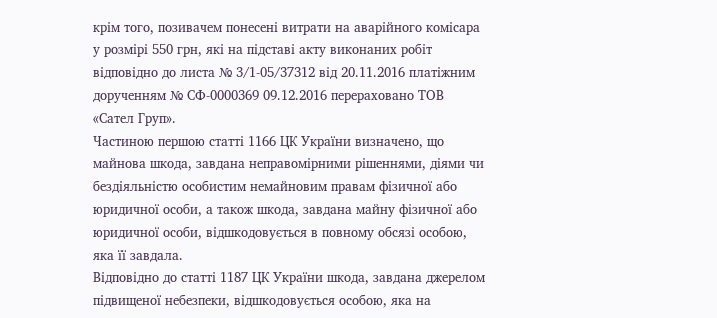крім того, позивачем понесені витрати на аварійного комісара у розмірі 550 грн, які на підставі акту виконаних робіт відповідно до листа № 3/1-05/37312 від 20.11.2016 платіжним дорученням № СФ-0000369 09.12.2016 перераховано ТОВ «Сател Груп».
Частиною першою статті 1166 ЦК України визначено, що майнова шкода, завдана неправомірними рішеннями, діями чи бездіяльністю особистим немайновим правам фізичної або юридичної особи, а також шкода, завдана майну фізичної або юридичної особи, відшкодовується в повному обсязі особою, яка її завдала.
Відповідно до статті 1187 ЦК України шкода, завдана джерелом підвищеної небезпеки, відшкодовується особою, яка на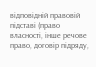відповідній правовій підставі (право власності, інше речове право, договір підряду,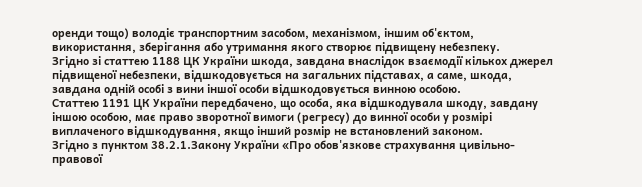оренди тощо) володіє транспортним засобом, механізмом, іншим об'єктом, використання, зберігання або утримання якого створює підвищену небезпеку.
Згідно зі статтею 1188 ЦК України шкода, завдана внаслідок взаємодії кількох джерел підвищеної небезпеки, відшкодовується на загальних підставах, а саме, шкода, завдана одній особі з вини іншої особи відшкодовується винною особою.
Статтею 1191 ЦК України передбачено, що особа, яка відшкодувала шкоду, завдану іншою особою, має право зворотної вимоги (регресу) до винної особи у розмірі виплаченого відшкодування, якщо інший розмір не встановлений законом.
Згідно з пунктом 38.2.1.Закону України «Про обов'язкове страхування цивільно-правової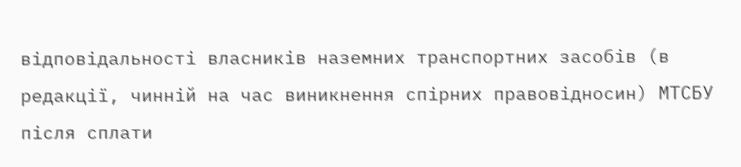відповідальності власників наземних транспортних засобів (в редакції, чинній на час виникнення спірних правовідносин) МТСБУ після сплати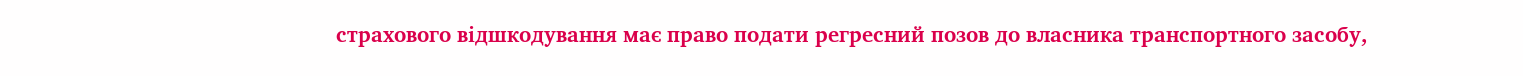страхового відшкодування має право подати регресний позов до власника транспортного засобу,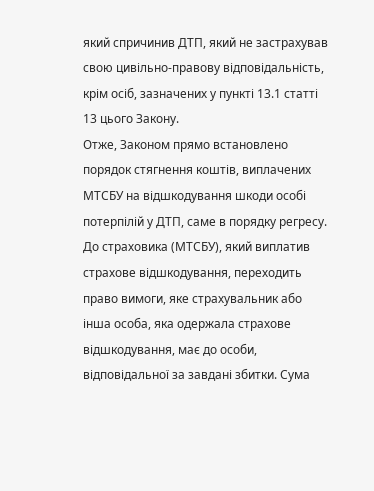який спричинив ДТП, який не застрахував свою цивільно-правову відповідальність, крім осіб, зазначених у пункті 13.1 статті 13 цього Закону.
Отже, Законом прямо встановлено порядок стягнення коштів, виплачених МТСБУ на відшкодування шкоди особі потерпілій у ДТП, саме в порядку регресу.
До страховика (МТСБУ), який виплатив страхове відшкодування, переходить право вимоги, яке страхувальник або інша особа, яка одержала страхове відшкодування, має до особи, відповідальної за завдані збитки. Сума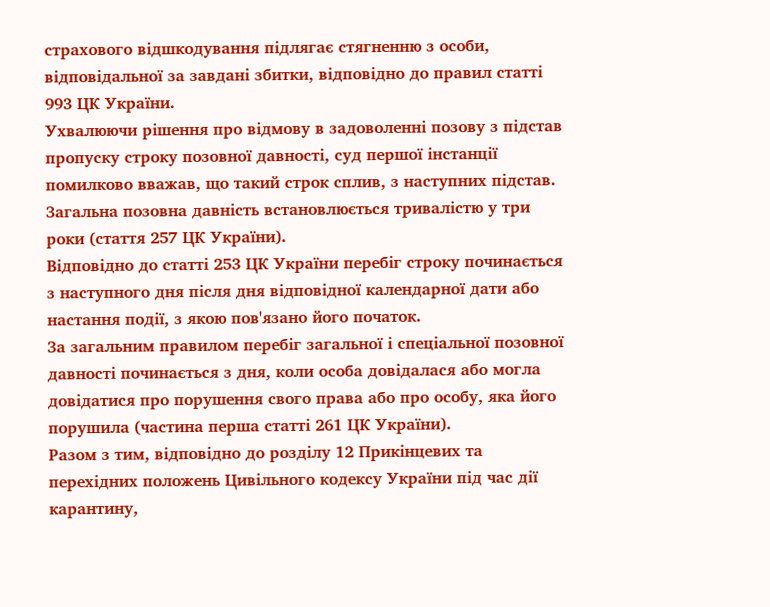страхового відшкодування підлягає стягненню з особи, відповідальної за завдані збитки, відповідно до правил статті 993 ЦК України.
Ухвалюючи рішення про відмову в задоволенні позову з підстав пропуску строку позовної давності, суд першої інстанції помилково вважав, що такий строк сплив, з наступних підстав.
Загальна позовна давність встановлюється тривалістю у три роки (стаття 257 ЦК України).
Відповідно до статті 253 ЦК України перебіг строку починається з наступного дня після дня відповідної календарної дати або настання події, з якою пов'язано його початок.
За загальним правилом перебіг загальної і спеціальної позовної давності починається з дня, коли особа довідалася або могла довідатися про порушення свого права або про особу, яка його порушила (частина перша статті 261 ЦК України).
Разом з тим, відповідно до розділу 12 Прикінцевих та перехідних положень Цивільного кодексу України під час дії карантину,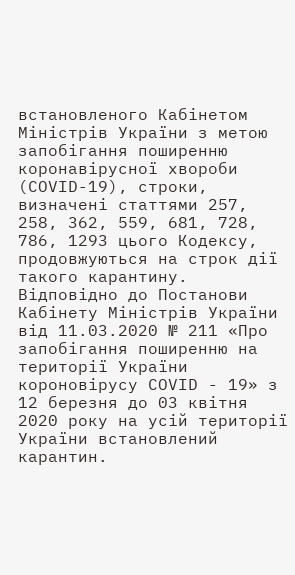встановленого Кабінетом Міністрів України з метою запобігання поширенню коронавірусної хвороби (COVID-19), строки, визначені статтями 257, 258, 362, 559, 681, 728, 786, 1293 цього Кодексу, продовжуються на строк дії такого карантину.
Відповідно до Постанови Кабінету Міністрів України від 11.03.2020 № 211 «Про запобігання поширенню на території України короновірусу COVID - 19» з 12 березня до 03 квітня 2020 року на усій території України встановлений карантин.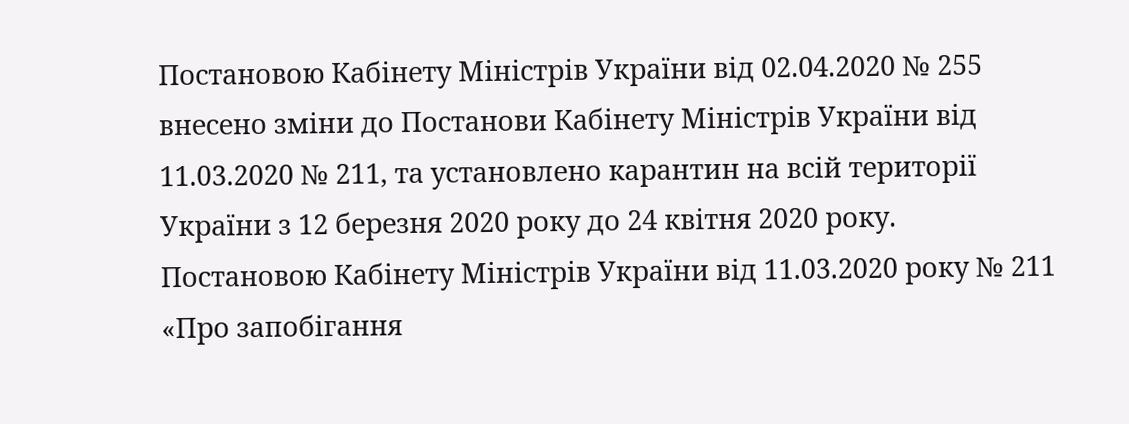Постановою Кабінету Міністрів України від 02.04.2020 № 255 внесено зміни до Постанови Кабінету Міністрів України від 11.03.2020 № 211, та установлено карантин на всій території України з 12 березня 2020 року до 24 квітня 2020 року.
Постановою Кабінету Міністрів України від 11.03.2020 року № 211 «Про запобігання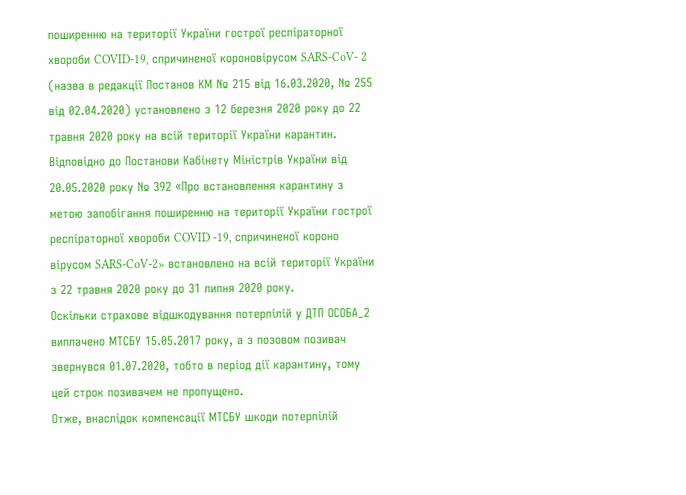поширенню на території України гострої респіраторної хвороби COVID-19, спричиненої короновірусом SARS-CoV- 2 (назва в редакції Постанов КМ № 215 від 16.03.2020, № 255 від 02.04.2020) установлено з 12 березня 2020 року до 22 травня 2020 року на всій території України карантин.
Відповідно до Постанови Кабінету Міністрів України від 20.05.2020 року № 392 «Про встановлення карантину з метою запобігання поширенню на території України гострої респіраторної хвороби COVID -19, спричиненої короно вірусом SARS-CoV-2» встановлено на всій території України з 22 травня 2020 року до 31 липня 2020 року.
Оскільки страхове відшкодування потерпілій у ДТП ОСОБА_2 виплачено МТСБУ 15.05.2017 року, а з позовом позивач звернувся 01.07.2020, тобто в період дії карантину, тому цей строк позивачем не пропущено.
Отже, внаслідок компенсації МТСБУ шкоди потерпілій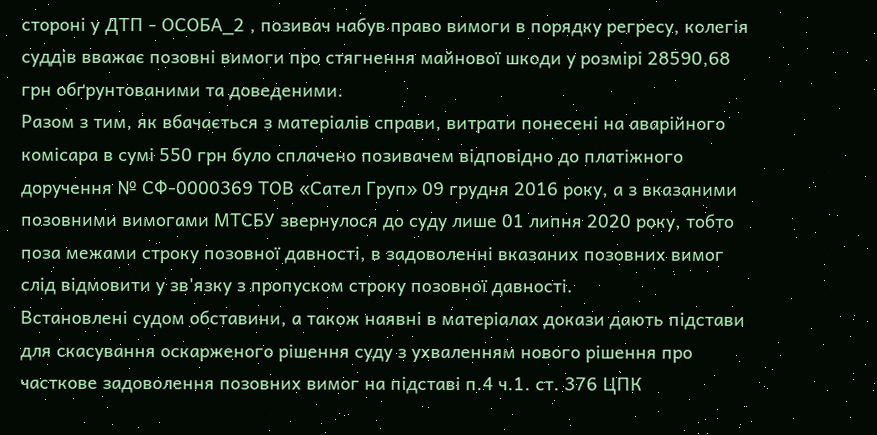стороні у ДТП - ОСОБА_2 , позивач набув право вимоги в порядку регресу, колегія суддів вважає позовні вимоги про стягнення майнової шкоди у розмірі 28590,68 грн обґрунтованими та доведеними.
Разом з тим, як вбачається з матеріалів справи, витрати понесені на аварійного комісара в сумі 550 грн було сплачено позивачем відповідно до платіжного доручення № СФ-0000369 ТОВ «Сател Груп» 09 грудня 2016 року, а з вказаними позовними вимогами МТСБУ звернулося до суду лише 01 липня 2020 року, тобто поза межами строку позовної давності, в задоволенні вказаних позовних вимог слід відмовити у зв'язку з пропуском строку позовної давності.
Встановлені судом обставини, а також наявні в матеріалах докази дають підстави для скасування оскарженого рішення суду з ухваленням нового рішення про часткове задоволення позовних вимог на підставі п.4 ч.1. ст. 376 ЦПК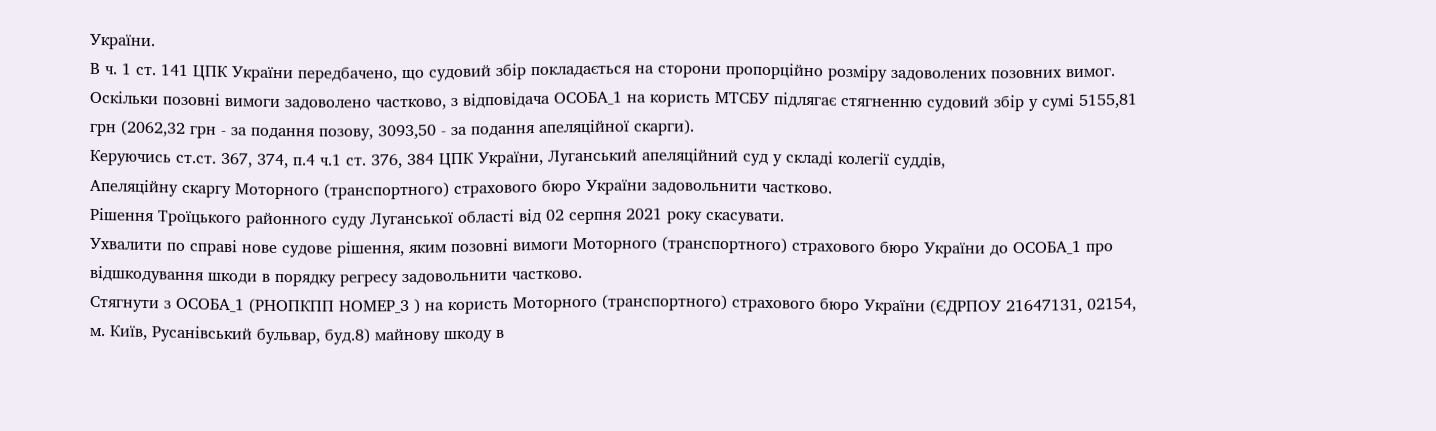України.
В ч. 1 ст. 141 ЦПК України передбачено, що судовий збір покладається на сторони пропорційно розміру задоволених позовних вимог.
Оскільки позовні вимоги задоволено частково, з відповідача ОСОБА_1 на користь МТСБУ підлягає стягненню судовий збір у сумі 5155,81 грн (2062,32 грн - за подання позову, 3093,50 - за подання апеляційної скарги).
Керуючись ст.ст. 367, 374, п.4 ч.1 ст. 376, 384 ЦПК України, Луганський апеляційний суд у складі колегії суддів,
Апеляційну скаргу Моторного (транспортного) страхового бюро України задовольнити частково.
Рішення Троїцького районного суду Луганської області від 02 серпня 2021 року скасувати.
Ухвалити по справі нове судове рішення, яким позовні вимоги Моторного (транспортного) страхового бюро України до ОСОБА_1 про відшкодування шкоди в порядку регресу задовольнити частково.
Стягнути з ОСОБА_1 (РНОПКПП НОМЕР_3 ) на користь Моторного (транспортного) страхового бюро України (ЄДРПОУ 21647131, 02154, м. Київ, Русанівський бульвар, буд.8) майнову шкоду в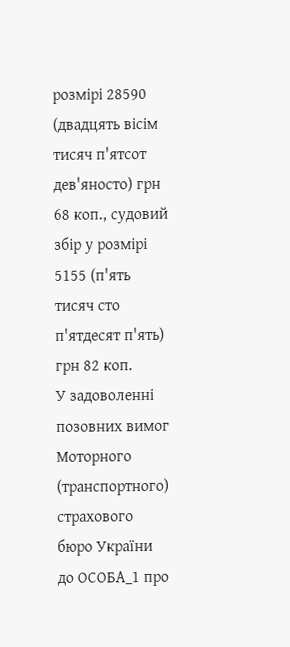розмірі 28590 (двадцять вісім тисяч п'ятсот дев'яносто) грн 68 коп., судовий збір у розмірі 5155 (п'ять тисяч сто п'ятдесят п'ять) грн 82 коп.
У задоволенні позовних вимог Моторного (транспортного) страхового бюро України до ОСОБА_1 про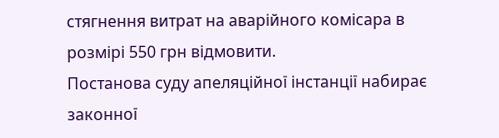стягнення витрат на аварійного комісара в розмірі 550 грн відмовити.
Постанова суду апеляційної інстанції набирає законної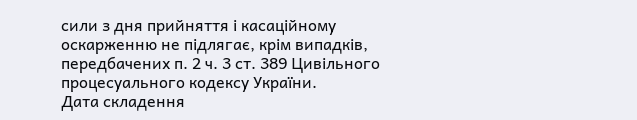сили з дня прийняття і касаційному оскарженню не підлягає, крім випадків, передбачених п. 2 ч. 3 ст. 389 Цивільного процесуального кодексу України.
Дата складення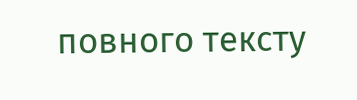повного тексту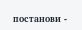постанови -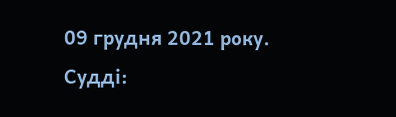09 грудня 2021 року.
Судді: